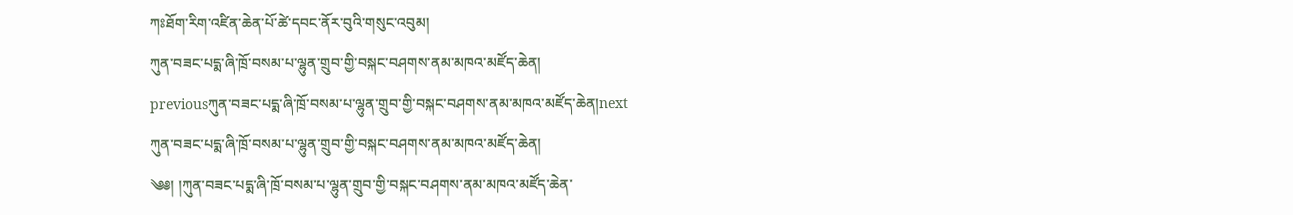ཀཿཐོག་རིག་འཛིན་ཆེན་པོ་ཚེ་དབང་ནོར་བུའི་གསུང་འབུམ།
ཀུན་བཟང་པདྨ་ཞི་ཁྲོ་བསམ་པ་ལྷུན་གྲུབ་གྱི་བསྐང་བཤགས་ནམ་མཁའ་མཛོད་ཆེན།
previousཀུན་བཟང་པདྨ་ཞི་ཁྲོ་བསམ་པ་ལྷུན་གྲུབ་གྱི་བསྐང་བཤགས་ནམ་མཁའ་མཛོད་ཆེན།next
ཀུན་བཟང་པདྨ་ཞི་ཁྲོ་བསམ་པ་ལྷུན་གྲུབ་གྱི་བསྐང་བཤགས་ནམ་མཁའ་མཛོད་ཆེན།
༄༅། །ཀུན་བཟང་པདྨ་ཞི་ཁྲོ་བསམ་པ་ལྷུན་གྲུབ་གྱི་བསྐང་བཤགས་ནམ་མཁའ་མཛོད་ཆེན་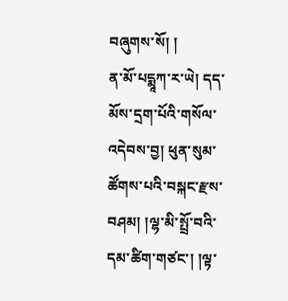བཞུགས་སོ། །
ན་མོ་པདྨཱཀ་ར་ཡེ། དད་མོས་དྲག་པོའི་གསོལ་འདེབས་བྱ། ཕུན་སུམ་ཚོགས་པའི་བསྐང་རྫས་བཤམ། །ལྷ་མི་སྤྲོ་བའི་དམ་ཚིག་གཙང་། །ལྟ་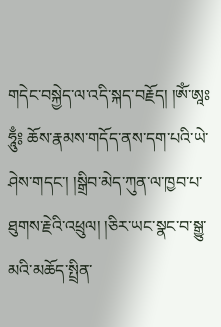གདེང་བསྐྱེད་ལ་འདི་སྐད་བརྗོད། །ཨོཾ་ཨཱཿཧཱུྃ༔ ཆོས་རྣམས་གདོད་ནས་དག་པའི་ཡེ་ཤེས་གདང་། །སྒྲིབ་མེད་ཀུན་ལ་ཁྱབ་པ་ཐུགས་རྗེའི་འཕྲུལ། །ཅིར་ཡང་སྣང་བ་སྒྱུ་མའི་མཆོད་སྤྲིན་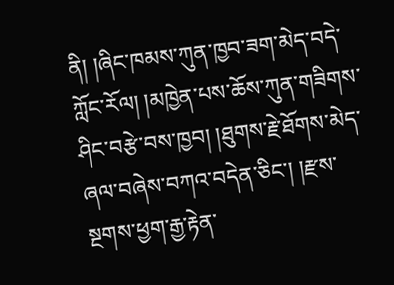ནི། །ཞིང་ཁམས་ཀུན་ཁྱབ་ཟག་མེད་བདེ་ཀློང་རོལ། །མཁྱེན་པས་ཆོས་ཀུན་གཟིགས་ཤིང་བརྩེ་བས་ཁྱབ། །ཐུགས་རྗེ་ཐོགས་མེད་ཞལ་བཞེས་བཀའ་བདེན་ཅིང་། །རྫས་སྔགས་ཕྱག་རྒྱ་རྟེན་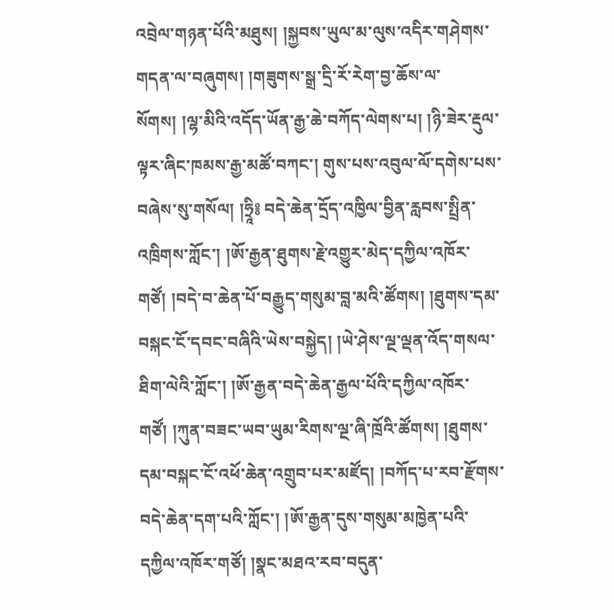འབྲེལ་གཉན་པོའི་མཐུས། །སྐྱབས་ཡུལ་མ་ལུས་འདིར་གཤེགས་གདན་ལ་བཞུགས། །གཟུགས་སྒྲ་དྲི་རོ་རེག་བྱ་ཆོས་ལ་སོགས། །ལྷ་མིའི་འདོད་ཡོན་རྒྱ་ཆེ་བཀོད་ལེགས་པ། །ཉི་ཟེར་རྡུལ་ལྟར་ཞིང་ཁམས་རྒྱ་མཚོ་བཀང་། གུས་པས་འབུལ་ལོ་དགེས་པས་བཞེས་སུ་གསོལ། །ཧྲཱི༔ བདེ་ཆེན་དྲོད་འཁྱིལ་བྱིན་རླབས་སྤྲིན་འཁྲིགས་ཀློང་། །ཨོ་རྒྱན་ཐུགས་རྗེ་འགྱུར་མེད་དཀྱིལ་འཁོར་གཙོ། །བདེ་བ་ཆེན་པོ་བརྒྱུད་གསུམ་བླ་མའི་ཚོགས། །ཐུགས་དམ་བསྐང་ངོ་དབང་བཞིའི་ཡེས་བསྐྱེད། །ཡེ་ཤེས་ལྔ་ལྡན་འོད་གསལ་ཐིག་ལེའི་ཀློང་། །ཨོ་རྒྱན་བདེ་ཆེན་རྒྱལ་པོའི་དཀྱིལ་འཁོར་གཙོ། །ཀུན་བཟང་ཡབ་ཡུམ་རིགས་ལྔ་ཞི་ཁྲོའི་ཚོགས། །ཐུགས་དམ་བསྐང་ངོ་འཕོ་ཆེན་འགྲུབ་པར་མཛོད། །བཀོད་པ་རབ་རྫོགས་བདེ་ཆེན་དག་པའི་ཀློང་། །ཨོ་རྒྱན་དུས་གསུམ་མཁྱེན་པའི་དཀྱིལ་འཁོར་གཙོ། །སྣང་མཐའ་རབ་བདུན་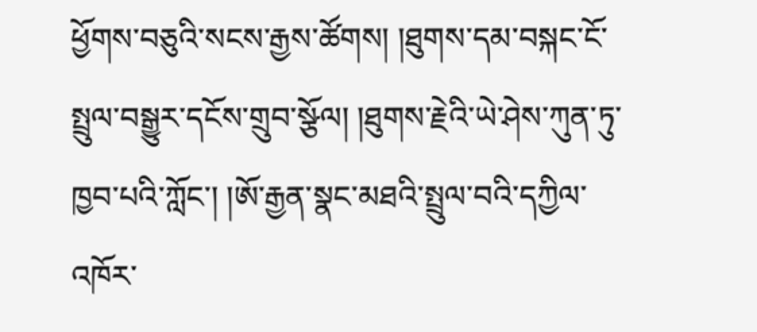ཕྱོགས་བཅུའི་སངས་རྒྱས་ཚོགས། །ཐུགས་དམ་བསྐང་ངོ་སྤྲུལ་བསྒྱུར་དངོས་གྲུབ་སྩོལ། །ཐུགས་རྗེའི་ཡེ་ཤེས་ཀུན་ཏུ་ཁྱབ་པའི་ཀློང་། །ཨོ་རྒྱན་སྣང་མཐའི་སྤྲུལ་བའི་དཀྱིལ་འཁོར་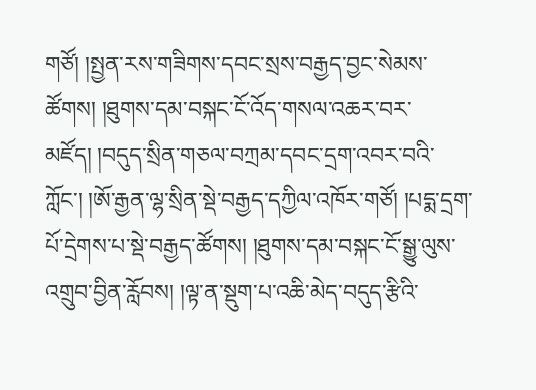གཙོ། །སྤྱན་རས་གཟིགས་དབང་སྲས་བརྒྱད་བྱང་སེམས་ཚོགས། །ཐུགས་དམ་བསྐང་ངོ་འོད་གསལ་འཆར་བར་མཛོད། །བདུད་སྲིན་གཅལ་བཀྲམ་དབང་དྲག་འབར་བའི་ཀློང་། །ཨོ་རྒྱན་ལྷ་སྲིན་སྡེ་བརྒྱད་དཀྱིལ་འཁོར་གཙོ། །པདྨ་དྲག་པོ་དྲེགས་པ་སྡེ་བརྒྱད་ཚོགས། །ཐུགས་དམ་བསྐང་ངོ་སྒྱུ་ལུས་འགྲུབ་བྱིན་རློབས། །ལྟ་ན་སྡུག་པ་འཆི་མེད་བདུད་རྩིའི་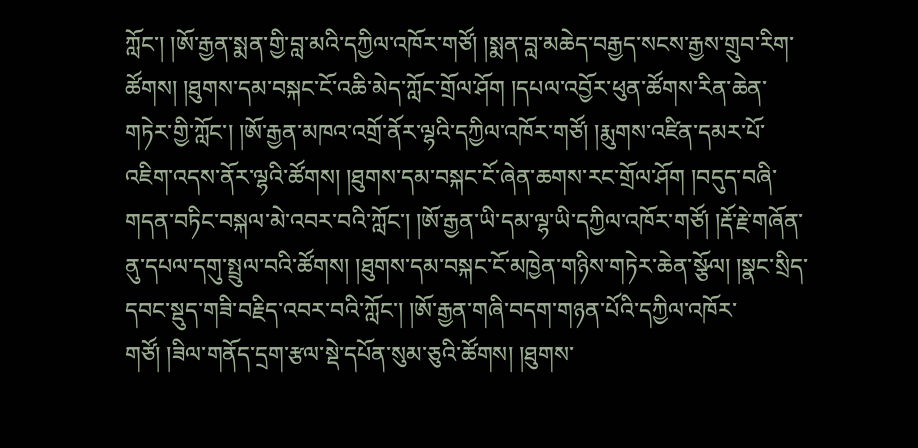ཀློང་། །ཨོ་རྒྱན་སྨན་གྱི་བླ་མའི་དཀྱིལ་འཁོར་གཙོ། །སྨན་བླ་མཆེད་བརྒྱད་སངས་རྒྱས་གྲུབ་རིག་ཚོགས། །ཐུགས་དམ་བསྐང་ངོ་འཆི་མེད་ཀློང་གྲོལ་ཤོག །དཔལ་འབྱོར་ཕུན་ཚོགས་རིན་ཆེན་གཏེར་གྱི་ཀློང་། །ཨོ་རྒྱན་མཁའ་འགྲོ་ནོར་ལྷའི་དཀྱིལ་འཁོར་གཙོ། །རྨུགས་འཛིན་དམར་པོ་འཇིག་འདས་ནོར་ལྷའི་ཚོགས། །ཐུགས་དམ་བསྐང་ངོ་ཞེན་ཆགས་རང་གྲོལ་ཤོག །བདུད་བཞི་གདན་བཏིང་བསྐལ་མེ་འབར་བའི་ཀློང་། །ཨོ་རྒྱན་ཡི་དམ་ལྷ་ཡི་དཀྱིལ་འཁོར་གཙོ། །རྡོ་རྗེ་གཞོན་ནུ་དཔལ་དགུ་སྤྲུལ་བའི་ཚོགས། །ཐུགས་དམ་བསྐང་ངོ་མཁྱེན་གཉིས་གཏེར་ཆེན་སྩོལ། །སྣང་སྲིད་དབང་སྡུད་གཟི་བརྗིད་འབར་བའི་ཀློང་། །ཨོ་རྒྱན་གཞི་བདག་གཉན་པོའི་དཀྱིལ་འཁོར་གཙོ། །ཟིལ་གནོད་དྲག་རྩལ་སྡེ་དཔོན་སུམ་ཅུའི་ཚོགས། །ཐུགས་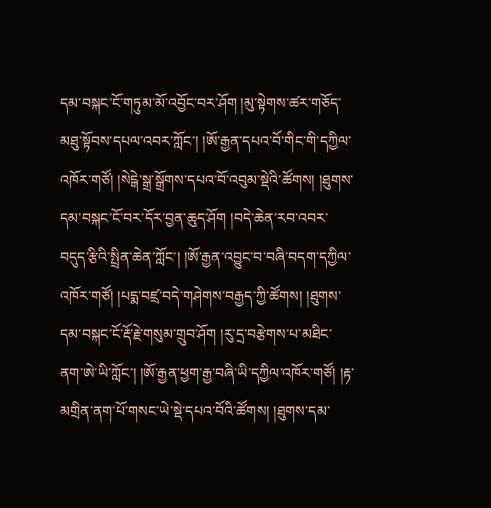དམ་བསྐང་ངོ་གཏུམ་མོ་འབྱོང་བར་ཤོག །མུ་སྟེགས་ཚར་གཅོད་མཐུ་སྟོབས་དཔལ་འབར་ཀློང་། །ཨོ་རྒྱན་དཔའ་བོ་གིང་གི་དཀྱིལ་འཁོར་གཙོ། །སེངྒེ་སྒྲ་སྒྲོགས་དཔའ་བོ་འབུམ་སྡེའི་ཚོགས། །ཐུགས་དམ་བསྐང་ངོ་བར་དོར་བྱན་ཆུད་ཤོག །བདེ་ཆེན་རབ་འབར་བདུད་རྩིའི་སྤྲིན་ཆེན་ཀློང་། །ཨོ་རྒྱན་འབྱུང་བ་བཞི་བདག་དཀྱིལ་འཁོར་གཙོ། །པདྨ་བཛྲ་བདེ་གཤེགས་བརྒྱད་ཀྱི་ཚོགས། །ཐུགས་དམ་བསྐང་ངོ་རྡོ་རྗེ་གསུམ་གྲུབ་ཤོག །རུ་དྲ་བརྩེགས་པ་མཐིང་ནག་ཨེ་ཡི་ཀློང་། །ཨོ་རྒྱན་ཕྱག་རྒྱ་བཞི་ཡི་དཀྱིལ་འཁོར་གཙོ། །རྟ་མགྲིན་ནག་པོ་གསང་ཡེ་སྡེ་དཔའ་བོའི་ཚོགས། །ཐུགས་དམ་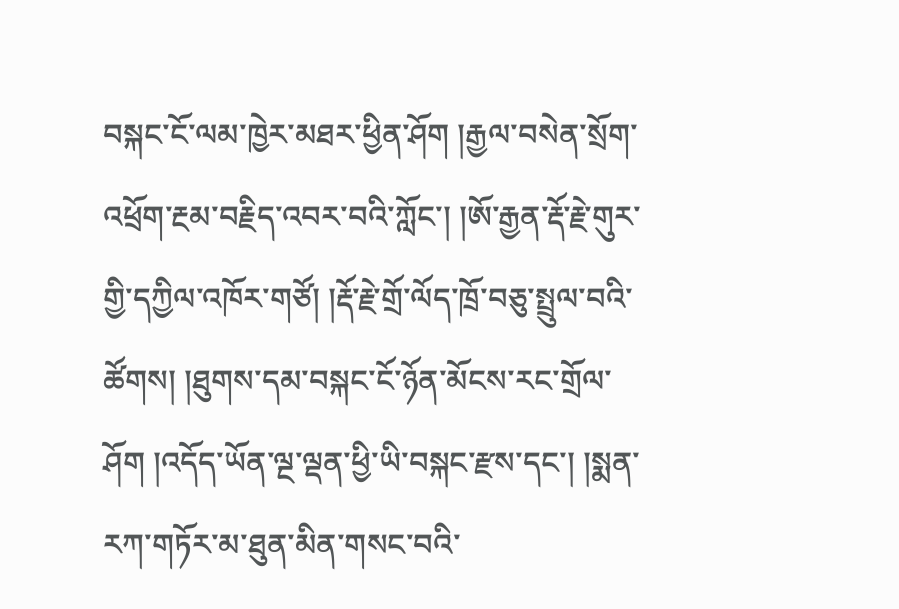བསྐང་ངོ་ལམ་ཁྱེར་མཐར་ཕྱིན་ཤོག །རྒྱལ་བསེན་སྲོག་འཕྲོག་རྔམ་བརྗིད་འབར་བའི་ཀློང་། །ཨོ་རྒྱན་རྡོ་རྗེ་གུར་གྱི་དཀྱིལ་འཁོར་གཙོ། །རྡོ་རྗེ་གྲོ་ལོད་ཁྲོ་བཅུ་སྤྲུལ་བའི་ཚོགས། །ཐུགས་དམ་བསྐང་ངོ་ཉོན་མོངས་རང་གྲོལ་ཤོག །འདོད་ཡོན་ལྔ་ལྡན་ཕྱི་ཡི་བསྐང་རྫས་དང་། །སྨན་རཀ་གཏོར་མ་ཐུན་མིན་གསང་བའི་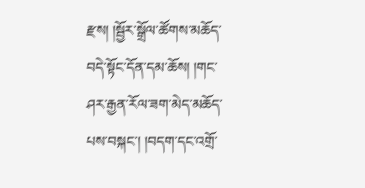རྫས། །སྦྱོར་སྒྲོལ་ཚོགས་མཆོད་བདེ་སྟོང་དོན་དམ་ཆོས། །གང་ཤར་རྒྱན་རོལ་ཟག་མེད་མཆོད་པས་བསྐང་། །བདག་དང་འགྲོ་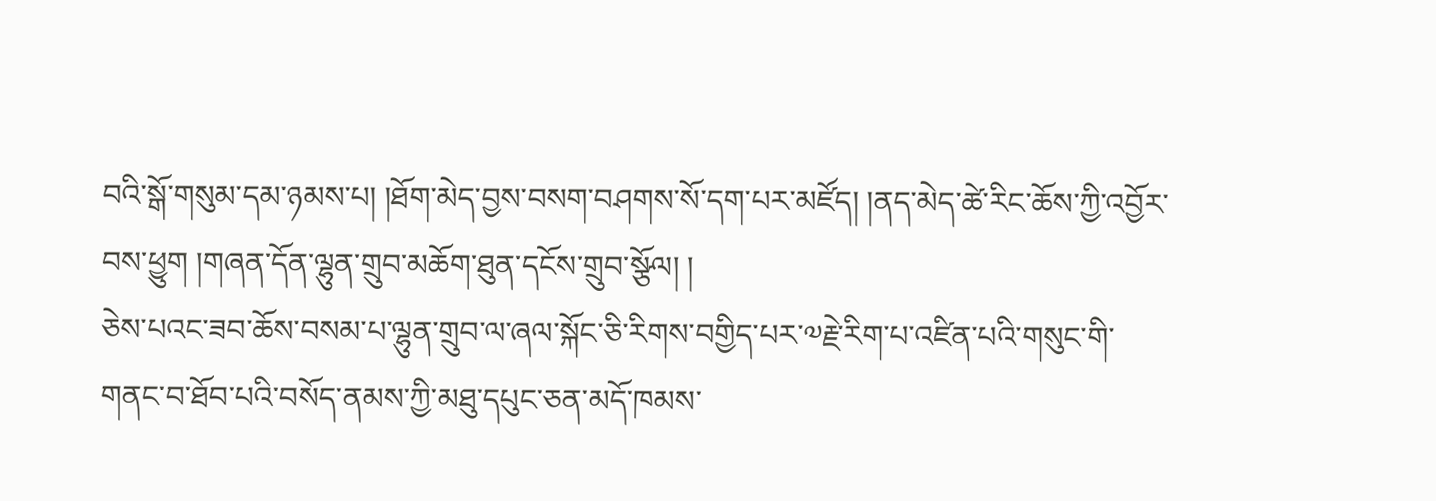བའི་སྒོ་གསུམ་དམ་ཉམས་པ། །ཐོག་མེད་བྱས་བསག་བཤགས་སོ་དག་པར་མཛོད། །ནད་མེད་ཚེ་རིང་ཆོས་ཀྱི་འབྱོར་བས་ཕྱུག །གཞན་དོན་ལྷུན་གྲུབ་མཆོག་ཐུན་དངོས་གྲུབ་སྩོལ། །
ཅེས་པའང་ཟབ་ཆོས་བསམ་པ་ལྷུན་གྲུབ་ལ་ཞལ་སྐོང་ཅི་རིགས་བགྱིད་པར་༧རྗེ་རིག་པ་འཛིན་པའི་གསུང་གི་གནང་བ་ཐོབ་པའི་བསོད་ནམས་ཀྱི་མཐུ་དཔུང་ཅན་མདོ་ཁམས་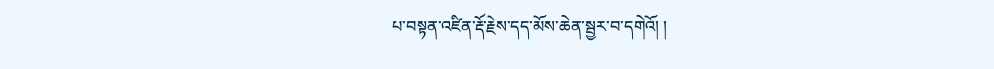པ་བསྟན་འཛིན་རྡོ་རྗེས་དད་མོས་ཆེན་སྦྱར་བ་དགེའོ། །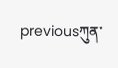previousཀུན་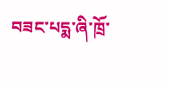བཟང་པདྨ་ཞི་ཁྲོ་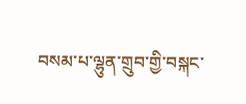བསམ་པ་ལྷུན་གྲུབ་གྱི་བསྐང་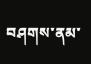བཤགས་ནམ་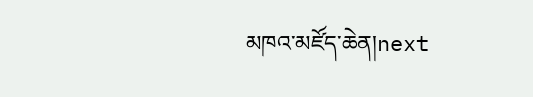མཁའ་མཛོད་ཆེན།next